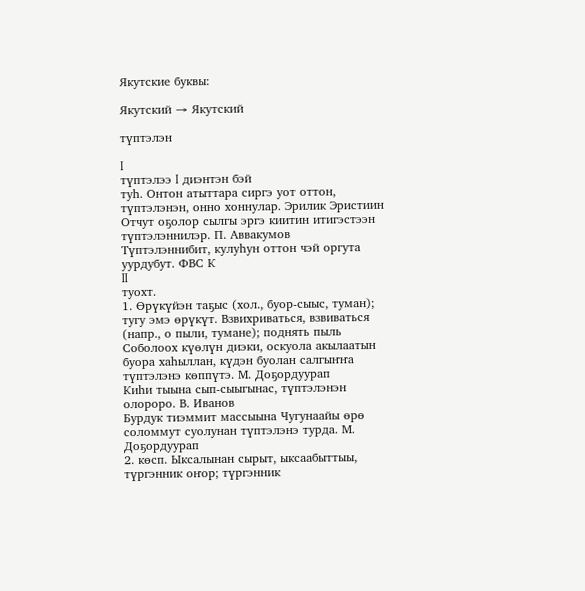Якутские буквы:

Якутский → Якутский

түптэлэн

I
түптэлээ I диэнтэн бэй
туһ. Онтон атыттара сиргэ уот оттон, түптэлэнэн, онно хоннулар. Эрилик Эристиин
Отчут оҕолор сылгы эргэ киитин итигэстээн түптэлэннилэр. П. Аввакумов
Түптэлэннибит, кулуһун оттон чэй оргута уурдубут. ФВС К
II
туохт.
1. Өрүкүйэн таҕыс (хол., буор-сыыс, туман); тугу эмэ өрүкүт. Взвихриваться, взвиваться (напр., о пыли, тумане); поднять пыль
Соболоох күөлүн диэки, оскуола акылаатын буора хаһыллан, күдэн буолан салгыҥҥа түптэлэнэ көппүтэ. М. Доҕордуурап
Киһи тыына сып-сыыгынас, түптэлэнэн олороро. В. Иванов
Бурдук тиэммит массыына Чугунаайы өрө соломмут суолунан түптэлэнэ турда. М. Доҕордуурап
2. көсп. Ыксалынан сырыт, ыксаабыттыы, түргэнник оҥор; түргэнник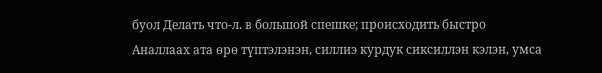буол Делать что-л. в большой спешке; происходить быстро
Аналлаах ата өрө түптэлэнэн, силлиэ курдук сиксиллэн кэлэн, умса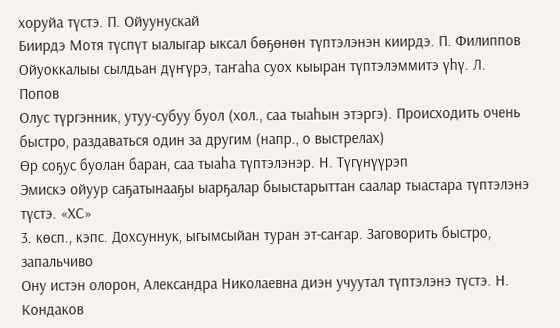хоруйа түстэ. П. Ойуунускай
Биирдэ Мотя түспүт ыалыгар ыксал бөҕөнөн түптэлэнэн киирдэ. П. Филиппов
Ойуоккалыы сылдьан дүҥүрэ, таҥаһа суох кыыран түптэлэммитэ үһү. Л. Попов
Олус түргэнник, утуу-субуу буол (хол., саа тыаһын этэргэ). Происходить очень быстро, раздаваться один за другим (напр., о выстрелах)
Өр соҕус буолан баран, саа тыаһа түптэлэнэр. Н. Түгүнүүрэп
Эмискэ ойуур саҕатынааҕы ыарҕалар быыстарыттан саалар тыастара түптэлэнэ түстэ. «ХС»
3. көсп., кэпс. Дохсуннук, ыгымсыйан туран эт-саҥар. Заговорить быстро, запальчиво
Ону истэн олорон, Александра Николаевна диэн учуутал түптэлэнэ түстэ. Н. Кондаков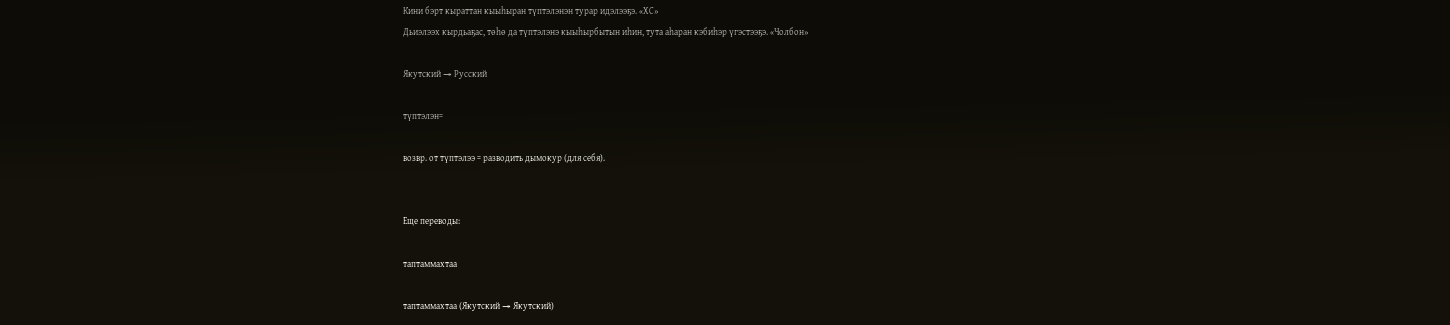Кини бэрт кыраттан кыыһыран түптэлэнэн турар идэлээҕэ. «ХС»
Дьиэлээх кырдьаҕас, төһө да түптэлэнэ кыыһырбытын иһин, тута аһаран кэбиһэр үгэстээҕэ. «Чолбон»

Якутский → Русский

түптэлэн=

возвр. от түптэлээ = разводить дымокур (для себя).


Еще переводы:

таптаммахтаа

таптаммахтаа (Якутский → Якутский)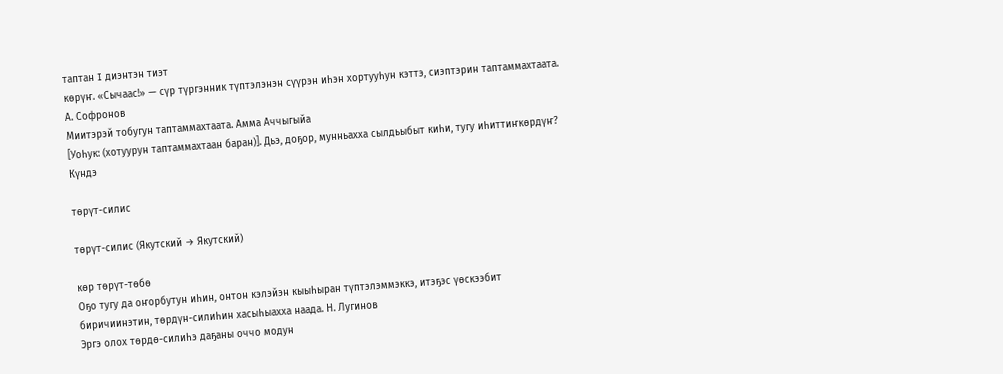таптан I диэнтэн тиэт
көрүҥ. «Сычаас!» — сүр түргэнник түптэлэнэн сүүрэн иһэн хортууһун кэттэ, сиэптэрин таптаммахтаата. А. Софронов
Миитэрэй тобугун таптаммахтаата. Амма Аччыгыйа
[Уоһук: (хотуурун таптаммахтаан баран)]. Дьэ, доҕор, мунньахха сылдьыбыт киһи, тугу иһиттиҥкөрдүҥ? Күндэ

төрүт-силис

төрүт-силис (Якутский → Якутский)

көр төрүт-төбө
Оҕо тугу да оҥорбутун иһин, онтон кэлэйэн кыыһыран түптэлэммэккэ, итэҕэс үөскээбит биричиинэтин, төрдүн-силиһин хасыһыахха наада. Н. Лугинов
Эргэ олох төрдө-силиһэ даҕаны оччо модун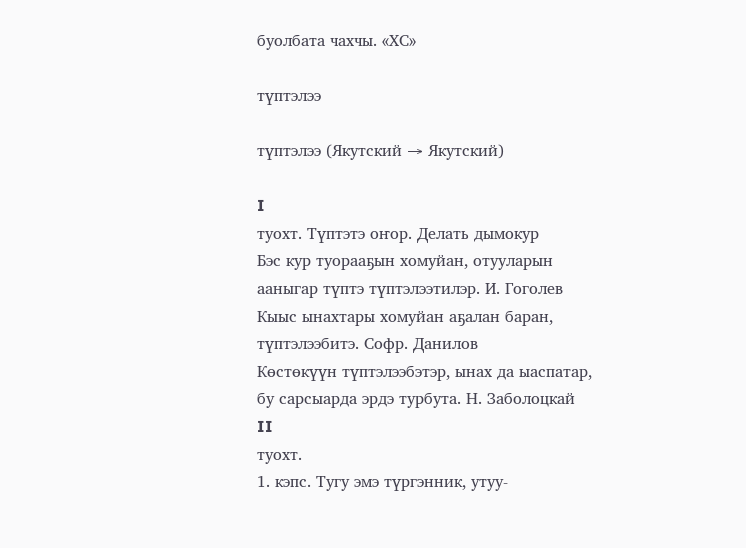буолбата чахчы. «ХС»

түптэлээ

түптэлээ (Якутский → Якутский)

I
туохт. Түптэтэ оҥор. Делать дымокур
Бэс кур туорааҕын хомуйан, отууларын ааныгар түптэ түптэлээтилэр. И. Гоголев
Кыыс ынахтары хомуйан аҕалан баран, түптэлээбитэ. Софр. Данилов
Көстөкүүн түптэлээбэтэр, ынах да ыаспатар, бу сарсыарда эрдэ турбута. Н. Заболоцкай
II
туохт.
1. кэпс. Тугу эмэ түргэнник, утуу-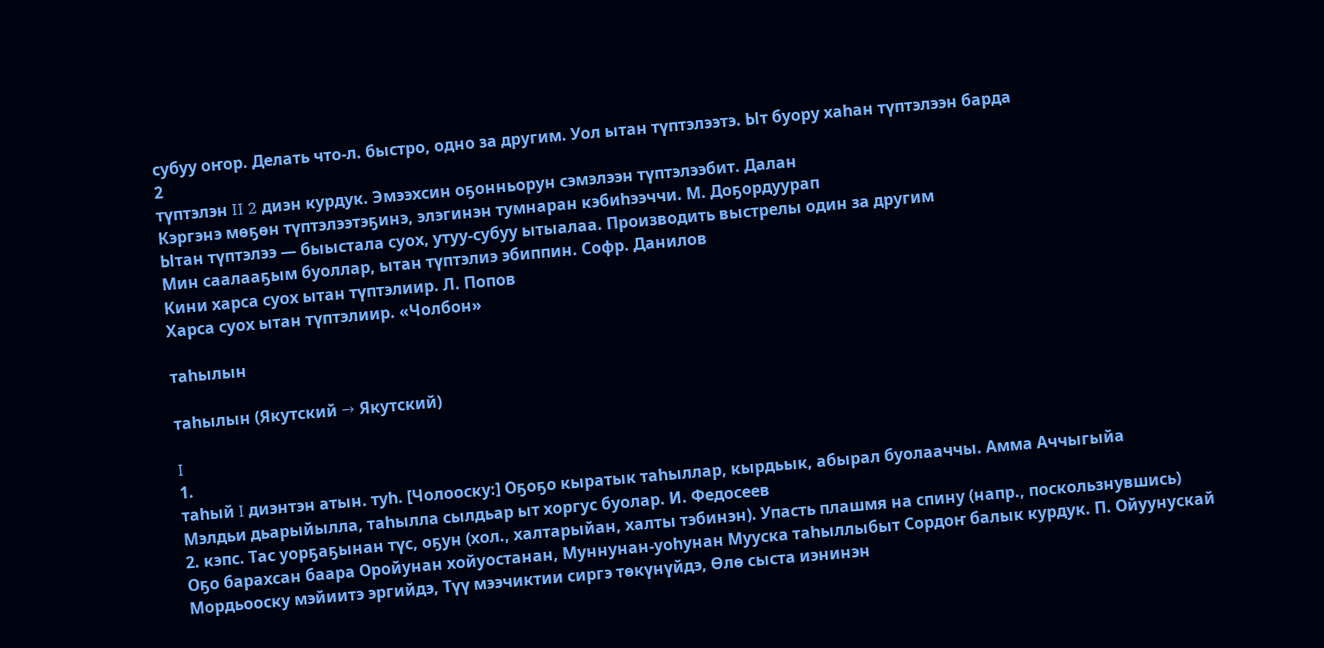субуу оҥор. Делать что-л. быстро, одно за другим. Уол ытан түптэлээтэ. Ыт буору хаһан түптэлээн барда
2
түптэлэн II 2 диэн курдук. Эмээхсин оҕонньорун сэмэлээн түптэлээбит. Далан
Кэргэнэ мөҕөн түптэлээтэҕинэ, элэгинэн тумнаран кэбиһээччи. М. Доҕордуурап
Ытан түптэлээ — быыстала суох, утуу-субуу ытыалаа. Производить выстрелы один за другим
Мин саалааҕым буоллар, ытан түптэлиэ эбиппин. Софр. Данилов
Кини харса суох ытан түптэлиир. Л. Попов
Харса суох ытан түптэлиир. «Чолбон»

таһылын

таһылын (Якутский → Якутский)

I
1.
таһый I диэнтэн атын. туһ. [Чолооску:] Оҕоҕо кыратык таһыллар, кырдьык, абырал буолааччы. Амма Аччыгыйа
Мэлдьи дьарыйылла, таһылла сылдьар ыт хоргус буолар. И. Федосеев
2. кэпс. Тас уорҕаҕынан түс, оҕун (хол., халтарыйан, халты тэбинэн). Упасть плашмя на спину (напр., поскользнувшись)
Оҕо барахсан баара Оройунан хойуостанан, Муннунан-уоһунан Мууска таһыллыбыт Сордоҥ балык курдук. П. Ойуунускай
Мордьооску мэйиитэ эргийдэ, Түү мээчиктии сиргэ төкүнүйдэ, Өлө сыста иэнинэн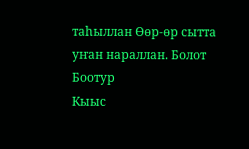таһыллан Өөр-өр сытта уҥан нараллан. Болот Боотур
Кыыс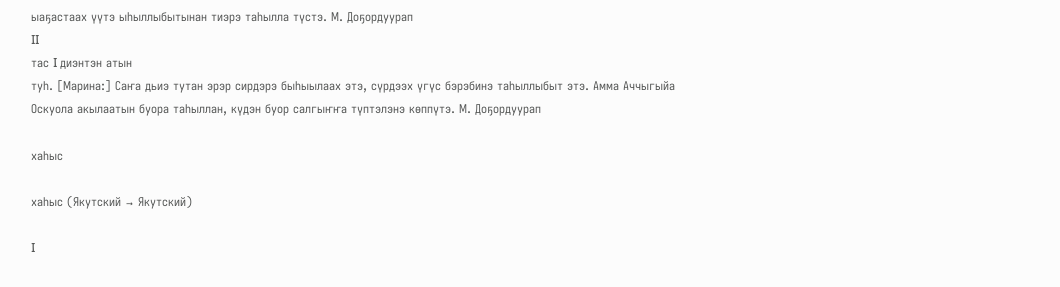ыаҕастаах үүтэ ыһыллыбытынан тиэрэ таһылла түстэ. М. Доҕордуурап
II
тас I диэнтэн атын
туһ. [Марина:] Саҥа дьиэ тутан эрэр сирдэрэ быһыылаах этэ, сүрдээх үгүс бэрэбинэ таһыллыбыт этэ. Амма Аччыгыйа
Оскуола акылаатын буора таһыллан, күдэн буор салгыҥҥа түптэлэнэ көппүтэ. М. Доҕордуурап

хаһыс

хаһыс (Якутский → Якутский)

I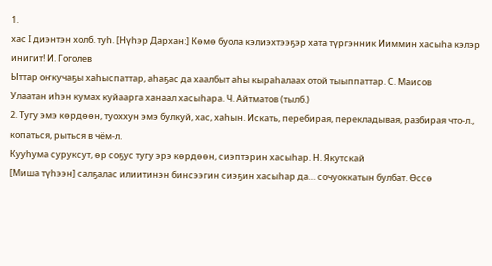1.
хас I диэнтэн холб. туһ. [Нүһэр Дархан:] Көмө буола кэлиэхтээҕэр хата түргэнник Ииммин хасыһа кэлэр инигит! И. Гоголев
Ыттар оҥкучаҕы хаһыспаттар, аһаҕас да хаалбыт аһы кыраһалаах отой тыыппаттар. С. Маисов
Улаатан иһэн кумах куйаарга ханаал хасыһара. Ч. Айтматов (тылб.)
2. Тугу эмэ көрдөөн, туоххун эмэ булкуй, хас, хаһын. Искать, перебирая, перекладывая, разбирая что-л., копаться, рыться в чём-л.
Кууһума суруксут, өр соҕус тугу эрэ көрдөөн, сиэптэрин хасыһар. Н. Якутскай
[Миша түһээн] салҕалас илиитинэн бинсээгин сиэҕин хасыһар да… сочуоккатын булбат. Өссө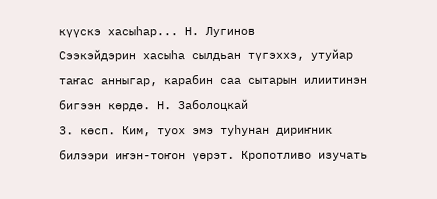күүскэ хасыһар... Н. Лугинов
Сээкэйдэрин хасыһа сылдьан түгэххэ, утуйар таҥас анныгар, карабин саа сытарын илиитинэн бигээн көрдө. Н. Заболоцкай
3. көсп. Ким, туох эмэ туһунан дириҥник билээри иҥэн-тоҥон үөрэт. Кропотливо изучать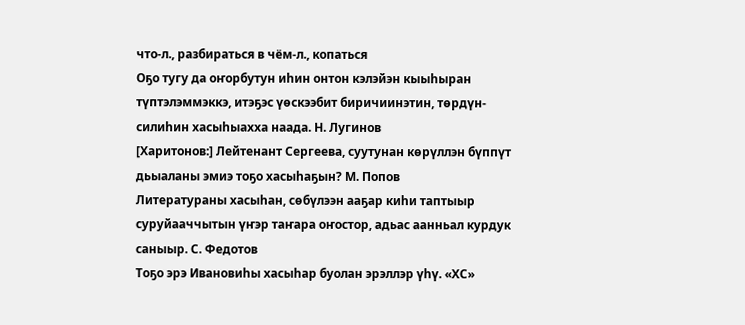что-л., разбираться в чём-л., копаться
Оҕо тугу да оҥорбутун иһин онтон кэлэйэн кыыһыран түптэлэммэккэ, итэҕэс үөскээбит биричиинэтин, төрдүн-силиһин хасыһыахха наада. Н. Лугинов
[Харитонов:] Лейтенант Сергеева, суутунан көрүллэн бүппүт дьыаланы эмиэ тоҕо хасыһаҕын? М. Попов
Литератураны хасыһан, сөбүлээн ааҕар киһи таптыыр суруйааччытын үҥэр таҥара оҥостор, адьас аанньал курдук саныыр. С. Федотов
Тоҕо эрэ Ивановиһы хасыһар буолан эрэллэр үһү. «ХС»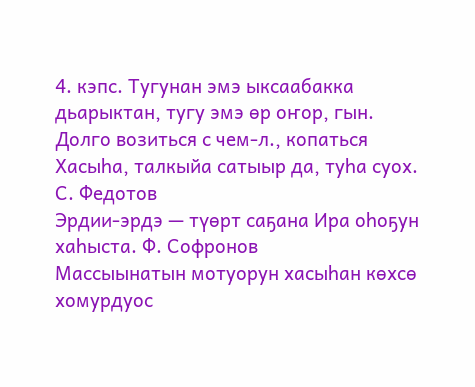4. кэпс. Тугунан эмэ ыксаабакка дьарыктан, тугу эмэ өр оҥор, гын. Долго возиться с чем-л., копаться
Хасыһа, талкыйа сатыыр да, туһа суох. С. Федотов
Эрдии-эрдэ — түөрт саҕана Ира оһоҕун хаһыста. Ф. Софронов
Массыынатын мотуорун хасыһан көхсө хомурдуос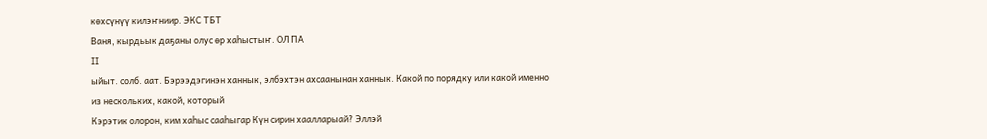көхсүнүү килэҥниир. ЭКС ТБТ
Ваня, кырдьык даҕаны олус өр хаһыстыҥ. ОЛ ПА
II
ыйыт. солб. аат. Бэрээдэгинэн ханнык, элбэхтэн ахсаанынан ханнык. Какой по порядку или какой именно из нескольких, какой, который
Кэрэтик олорон, ким хаһыс сааһыгар Күн сирин хаалларыай? Эллэй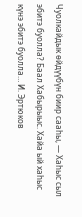Чуолкайдык өйдүүбүн биир сааһы, — Хаһыс сыл эбитэ буолла? Баал Хабырыыс. Хайа ый хаһыс күнэ эбитэ буолла… И. Эртюков